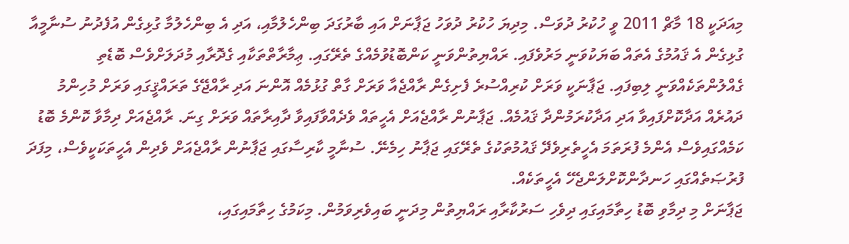މިއަދަކީ 18 މާޗް 2011 ވީ ހުކުރު ދުވަސް. މިދިޔަ ހުކުރު ދުވަހު ޖަޕާނަށް އައި ބާރުގަދަ ބިންހެލުމާއި، އަދި އެ ބިންހެލުމާ ގުޅިގެން އުފެދުނު ސުނާމީއާ ގުޅިގެން އެ ޤައުމުގެ އެތައް ބަޔަކުވަނީ މަރުވެފައި. ރައްޔިތުންވަނީ ކަންބޮޑުވުމެއްގެ ތެރޭގައި. ޢިމާރާތްތަކާއި ގެދޮރާއި މުދަލަށްވެސް ބޮޑެތި ގެއްލުންތަކެއްވަނީ ލިބިފައި. ޖަޕާނަކީ ވަރަށް ކުރިއްސުރެ ފެށިގެން ރާއްޖެއާ ވަރަށް ގާތް ގުޅުމެއް އޮންނަ އަދި ރާއްޖޭގެ ތަރައްޤީގައި ވަރަށް މުހިންމު ދައުރެއް އަދާކޮށްފައިވާ އަދި އަދާކުރަމުންދާ ޤައުމެއް. ޖަޕާނުން ރާއްޖެއަށް އެހީތައް ވެދެއްވާފައިވާ ދާއިރާތައް ވަރަށް ގިނަ. ރާއްޖެއަށް ދިމާވާ ކޮންމެ ބޮޑު ކަމެއްގައިވެސް އެންމެ ފުރަތަމަ އެހީތެރިވެދޭ ޤައުމުތަކުގެ ތެރޭގައި ޖަޕާނު ހިމެނޭ. ސުނާމީ ކާރިސާގައި ޖަޕާނުން ރާއްޖެއަށް ވެދިން އެހީތަކަކީވެސް، މިފަދަ ފުރުޞަތެއްގައި ހަނދާންކޮށްލަންޖެހޭ އެހީތަކެއް.
ޖަޕާނަށް މި ދިމާވި ބޮޑު ހިތާމައިގައި ދިވެހި ސަރުކާރާއި ރައްޔިތުން މިދަނީ ބައިވެރިވަމުން. މިކަމުގެ ހިތާމައިގައި،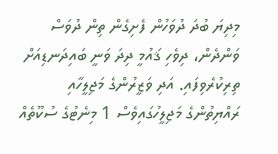މިދިޔަ ބުދަ ދުވަހުން ފެށިގެން ތިން ދުވަސް ވަންދެން، ދިވެހި ޤައުމީ ދިދަ ވަނީ ބައިދަނޑިއަށް ތިރިކުރެވިފައި. އަދި ވަޒީރުންގެ މަޖިލީހާއި ރައްޔިތުންގެ މަޖިލީހުގައިވެސް 1 މިނެޓުގެ ސުކޫތެއް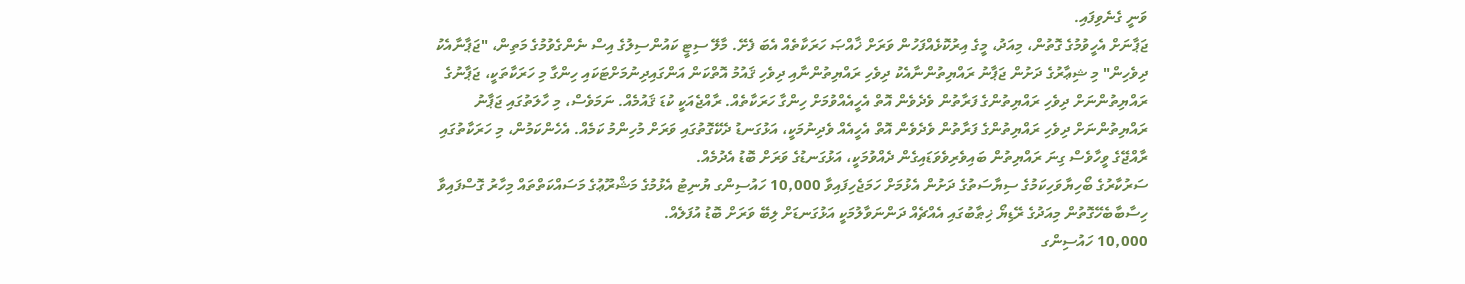ވަނީ ގެނެވިފައި.
ޖަޕާނަށް އެހީވުމުގެ ގޮތުން، މިއަދު، މީގެ އިރުކޮޅެއްފަހުން ވަރަށް ޚާއްޞަ ހަރަކާތެއް އެބަ ފެށޭ. މާލޭ ސިޓީ ކައުންސިލުގެ އިސް ނެންގެވުމުގެ މަތިން، "ޖަޕާނާއެކު ދިވެހިން" މި ޝިޢާރުގެ ދަށުން ޖަޕާނު ރައްޔިތުންނާއެކު ދިވެހި ރައްޔިތުންނާއި ދިވެހި ޤައުމު އޮތްކަން އަންގައިދިނުމަށްޓަކައި ހިންގާ މި ހަރަކާތަކީ، ޖަޕާނުގެ ރައްޔިތުންނަށް ދިވެހި ރައްޔިތުންގެ ފަރާތުން ވެދެވެން އޮތް އެހީއެއްވުމަށް ހިންގާ ހަރަކާތެއް. ރާއްޖެއަކީ ކުޑަ ޤައުމެއް. ނަމަވެސް، މި ހާލަތުގައި ޖަޕާނު ރައްޔިތުންނަށް ދިވެހި ރައްޔިތުންގެ ފަރާތުން ވެދެވެން އޮތް އެހީއެއް ވެދިނުމަކީ، އަޅުގަނޑު ދެކޭގޮތުގައި ވަރަށް މުހިންމު ކަމެއް. އެހެންކަމުން، މި ހަރަކާތުގައި ރާއްޖޭގެ ވީހާވެސް ގިނަ ރައްޔިތުން ބައިވެރިވެވަޑައިގެން ދެއްވުމަކީ، އަޅުގަނޑުގެ ވަރަށް ބޮޑު އެދުމެއް.
ސަރުކާރުގެ ބޯހިޔާވަހިކަމުގެ ސިޔާސަތުގެ ދަށުން އެޅުމަށް ހަމަޖެހިފައިވާ 10,000 ހައުސިންގ ޔުނިޓު އެޅުމުގެ މަޝްރޫޢުގެ މަސައްކަތްތައް މިހާރު ގޮސްފައިވާ ހިސާބާބެހޭގޮތުން މިއަދުގެ ރޭޑިޔޯ ޚިޠާބުގައި އެއްޗެއް ދަންނަވާލުމަކީ އަޅުގަނޑަށް ލިބޭ ވަރަށް ބޮޑު އުފަލެއް.
10,000 ހައުސިންގ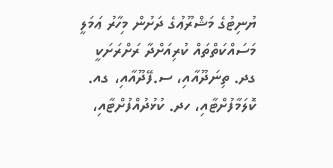ޔުނިޓުގެ މަޝްރޫޢުގެ ދަށުން މިހާރު ޢަމަލީ މަސައްކަތްތައް ކުރިއަށްދާ ރަށްރަށަކީ ގދ. ތިނަދޫއާއި، ސ.ފޭދޫއާއި، ގއ. ކޮލަމާފުށްޓާއި، ހދ. ކުޅުދުއްފުށްޓާއި،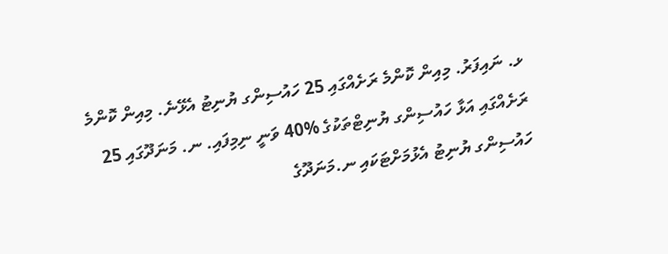ޅ. ނައިފަރު. މިއިން ކޮންމެ ރަށެއްގައި 25 ހައުސިންގ ޔުނިޓު އެޅޭނެ. މިއިން ކޮންމެ ރަށެއްގައި އަޅާ ހައުސިންގ ޔުނިޓްތަކުގެ %40 ވަނީ ނިމިފައި. ނ. މަނަދޫގައި 25 ހައުސިންގ ޔުނިޓު އެޅުމަށްޓަކައި ނ.މަނަދޫގެ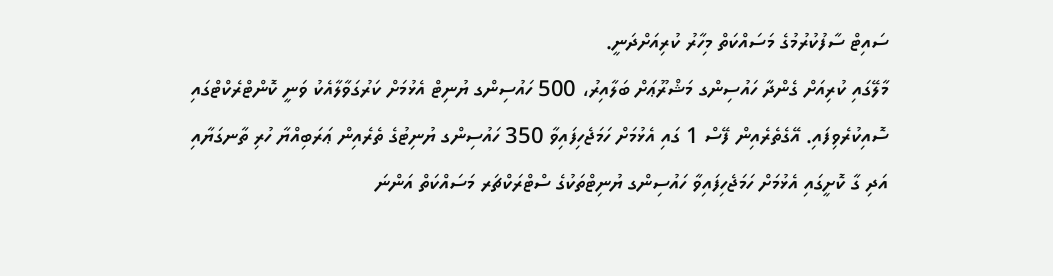ސައިޓް ސާފުކުރުމުގެ މަސައްކަތް މިހާރު ކުރިއަށްދަނީ.
މާލޭގައި ކުރިއަށް ގެންދާ ހައުސިންގ މަޝްރޫޢަށް ބަލާއިރު، 500 ހައުސިންގ ޔުނިޓް އެޅުމަށް ކަރުގަވާލާއެކު ވަނީ ކޮންޓްރެކްޓްގައި ސޮއިކުރެވިފައި. އޭގެތެރެއިން ފޭސް 1 ގައި އެޅުމަށް ހަމަޖެހިފައިވާ 350 ހައުސިންގ ޔުނިޓުގެ ތެރެއިން ޢަރަބިއްޔާ ހުރި ތާނގަޔާއި އަދި ގާ ކޮށީގައި އެޅުމަށް ހަމަޖެހިފައިވާ ހައުސިންގ ޔުނިޓްތަކުގެ ސްޓްރަކްޗަރ މަސައްކަތް އަންނަ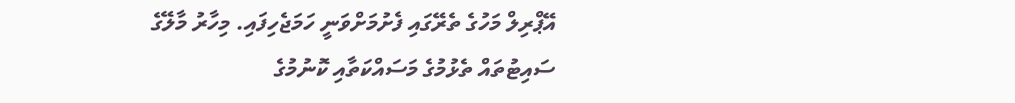އޭޕްރިލް މަހުގެ ތެރޭގައި ފެށުމަށްވަނީ ހަމަޖެހިފައި. މިހާރު މާލޭގެ ސައިޓުތައް ތެޅުމުގެ މަސައްކަތާއި ކޮނުމުގެ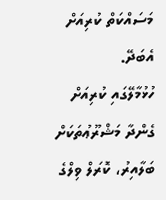މަސައްކަތް ކުރިއަށް އެބަދޭ.
ހުޅުމާލޭގައި ކުރިއަށް ގެންދާ މަޝްރޫޢުތަކަށް ބަލާއިރު، ކޮރަލް ވިލްގެ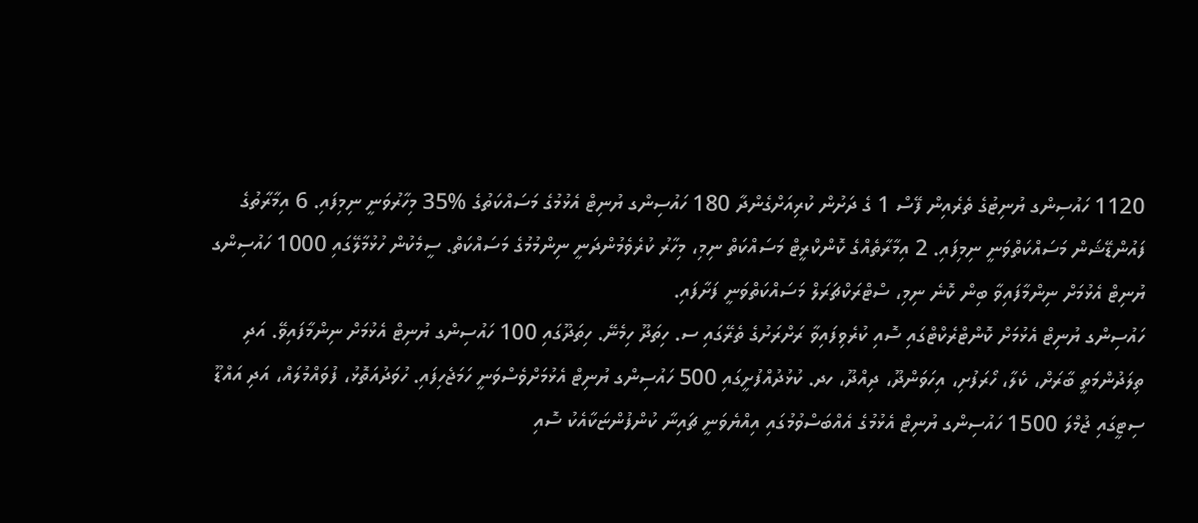1120 ހައުސިންގ ޔުނިޓުގެ ތެރެއިން ފޭސް 1 ގެ ދަށުން ކުރިއަށްގެންދާ 180 ހައުސިންގ ޔުނިޓް އެޅުމުގެ މަސައްކަތުގެ %35 މިހާރުވަނީ ނިމިފައި. 6 އިމާރާތުގެ ފައުންޑޭޝަން މަސައްކަތްވަނީ ނިމިފައި. 2 އިމާރާތެއްގެ ކޮންކްރީޓް މަސައްކަތް ނިމި، މިހާރު ކުރެވެމުންދަނީ ނިންމުމުގެ މަސައްކަތް. ސީމެކުން ހުޅުމާލޭގައި 1000 ހައުސިންގ ޔުނިޓް އެޅުމަށް ނިންމާފައިވާ ބިން ކޮނެ ނިމި، ސްޓްރަކްޗަރަލް މަސައްކަތްވަނީ ފަށާފައި.
ހައުސިންގ ޔުނިޓް އެޅުމަށް ކޮންޓްރެކްޓްގައި ސޮއި ކުރެވިފައިވާ ރަށްރަށުގެ ތެރޭގައި ސ. ހިތަދޫ ހިމެނޭ. ހިތަދޫގައި 100 ހައުސިންގ ޔުނިޓް އެޅުމަށް ނިންމާފައިވޭ. އަދި ތިލަދުންމަތީ ބާރަށް، ކެލާ، ހޯރަފުށި، އިހަވަންދޫ، ދިއްދޫ، ހދ. ކުޅުދުއްފުށީގައި 500 ހައުސިންގ ޔުނިޓް އެޅުމަށްވެސްވަނީ ހަމަޖެހިފައި. ހުވަދުއަތޮޅު، ފުވައްމުލައް، އަދި އައްޑޫ ސިޓީގައި ޖުމްލަ 1500 ހައުސިންގ ޔުނިޓް އެޅުމުގެ އެއްބަސްވުމުގައި އިއްޔެވަނީ ޗައިނާ ކުންފުންޏަކާއެކު ސޮއި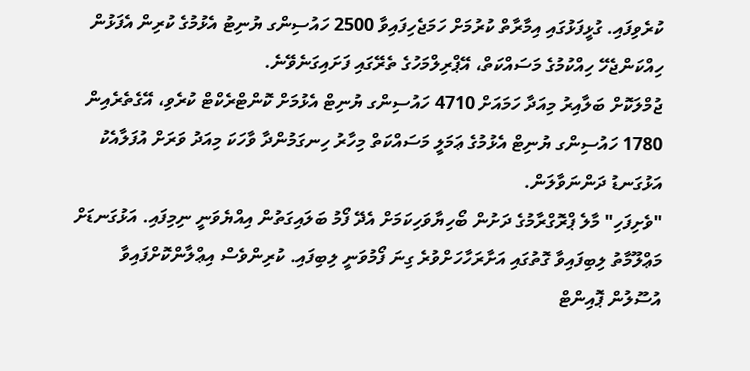ކުރެވިފައި. ގުޅީފަޅުގައި އިމާރާތް ކުރުމަށް ހަމަޖެހިފައިވާ 2500 ހައުސިންގ ޔުނިޓު އެޅުމުގެ ކުރިން އެފަޅުން ހިއްކަންޖެހޭ ހިއްކުމުގެ މަސައްކަތް، އޭޕްރިލްމަހުގެ ތެރޭގައި ފަށައިގަނެވޭނެ.
ޖުމްލަކޮށް ބަލާއިރު މިއަދާ ހަމައަށް 4710 ހައުސިންގ ޔުނިޓް އެޅުމަށް ކޮންޓްރެކްޓް ކުރެވި، އޭގެތެރެއިން 1780 ހައުސިންގ ޔުނިޓް އެޅުމުގެ ޢަމަލީ މަސައްކަތް މިހާރު ހިނގަމުންދާ ވާހަކަ މިއަދު ވަރަށް އުފަލާއެކު އަޅުގަނޑު ދަންނަވާލަން.
"ވެށިފަހި" މާލެ ޕްރޮގްރާމުގެ ދަށުން ބޯހިޔާވަހިކަމަށް އެދޭ ފޯމު ބަލައިގަތުން އިއްޔެވަނީ ނިމިފައި. އަޅުގަނޑަށް މަޢްލޫމާތު ލިބިފައިވާ ގޮތުގައި އަށާރަހާހަށްވުރެ ގިނަ ފޯމުވަނީ ލިބިފައި. ކުރިންވެސް އިޢްލާންކޮށްފައިވާ އުސޫލުން ޕޮއިންޓް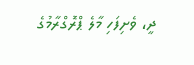ދީ، ވެށިފަހި މާލެ ޕްރޮގްރާމުގެ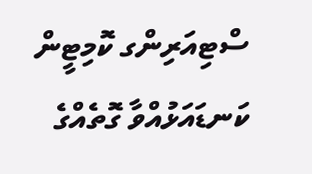ސްޓިއަރިންގ ކޮމިޓީން ކަނޑައަޅުއްވާ ގޮތެއްގެ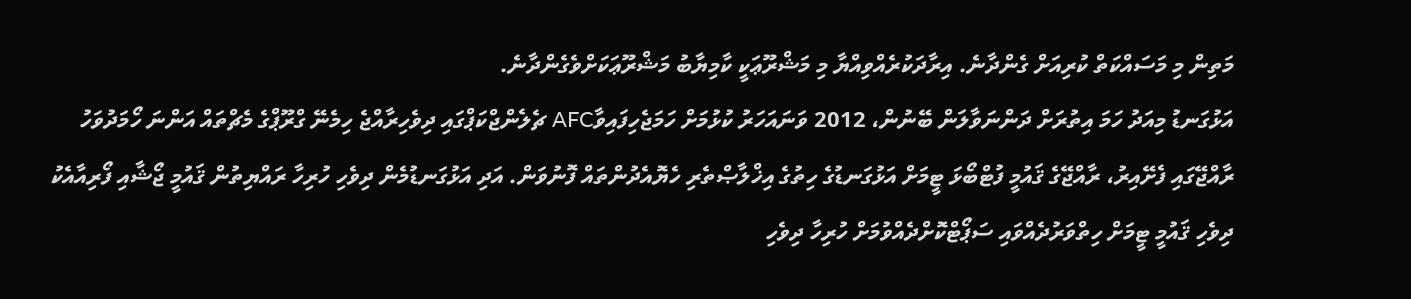މަތިން މި މަސައްކަތް ކުރިއަށް ގެންދާނެ. އިރާދަކުރެއްވިއްޔާ މި މަޝްރޫޢަކީ ކާމިޔާބު މަޝްރޫޢަކަށްވެގެންދާނެ.
އަޅުގަނޑު މިއަދު ހަމަ އިތުރަށް ދަންނަވާލަން ބޭނުން، 2012 ވަނައަހަރު ކުޅުމަށް ހަމަޖެހިފައިވާAFC ޗެލެންޖްކަޕްގައި ދިވެހިރާއްޖެ ހިމެނޭ ގްރޫޕްގެ މެޗްތައް އަންނަ ހޯމަދުވަހު ރާއްޖޭގައި ފެށޭއިރު، ރާއްޖޭގެ ޤައުމީ ފުޓްބޯޅަ ޓީމަށް އަޅުގަނޑުގެ ހިތުގެ އިޚްލާޞްތެރި ހެޔޮއެދުންތައް ފޮނުވަން. އަދި އަޅުގަނޑުމެން ދިވެހި ހުރިހާ ރައްޔިތުން ޤައުމީ ޖޯޝާއި ފޯރިއާއެކު ދިވެހި ޤައުމީ ޓީމަށް ހިތްވަރުދެއްވައި ސަޕޯޓްކޮށްދެއްވުމަށް ހުރިހާ ދިވެހި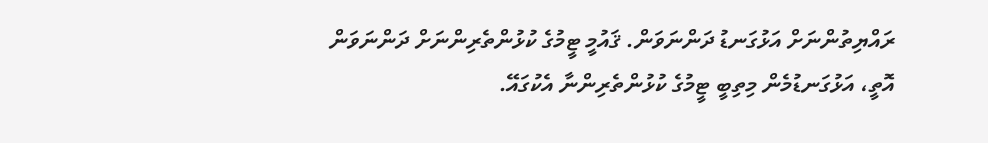ރައްޔިތުންނަށް އަޅުގަނޑު ދަންނަވަން. ޤައުމީ ޓީމުގެ ކުޅުންތެރިންނަށް ދަންނަވަން އޮތީ، އަޅުގަނޑުމެން މިތިބީ ޓީމުގެ ކުޅުންތެރިންނާ އެކުގައޭ.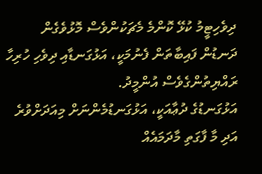ދިވެހިޓީމު ކުޅޭ ކޮންމެ މެޗަކުންވެސް މޮޅުވެގެން ދަނޑުން ފައިބާތަން ފެނުމަކީ، އަޅުގަނޑާއި ދިވެހި ހުރިހާ ރައްޔިތުންގެވެސް އުންމީދު.
އަޅުގަނޑުގެ ދުޢާއަކީ، އަޅުގަނޑުމެންނަށް މިއަދަށްވުރެ އަދި މާ ފާގަތި މާދަމައެއް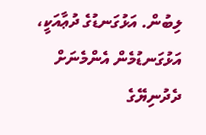ލިބުން. އަޅުގަނޑުގެ ދުޢާއަކީ، އަޅުގަނޑުމެން އެންމެނަށް ދެދުނިޔޭގެ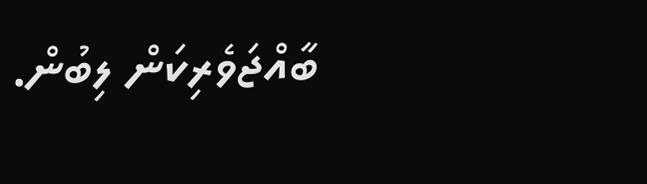ބާއްޖަވެރިކަން ލިބުން.